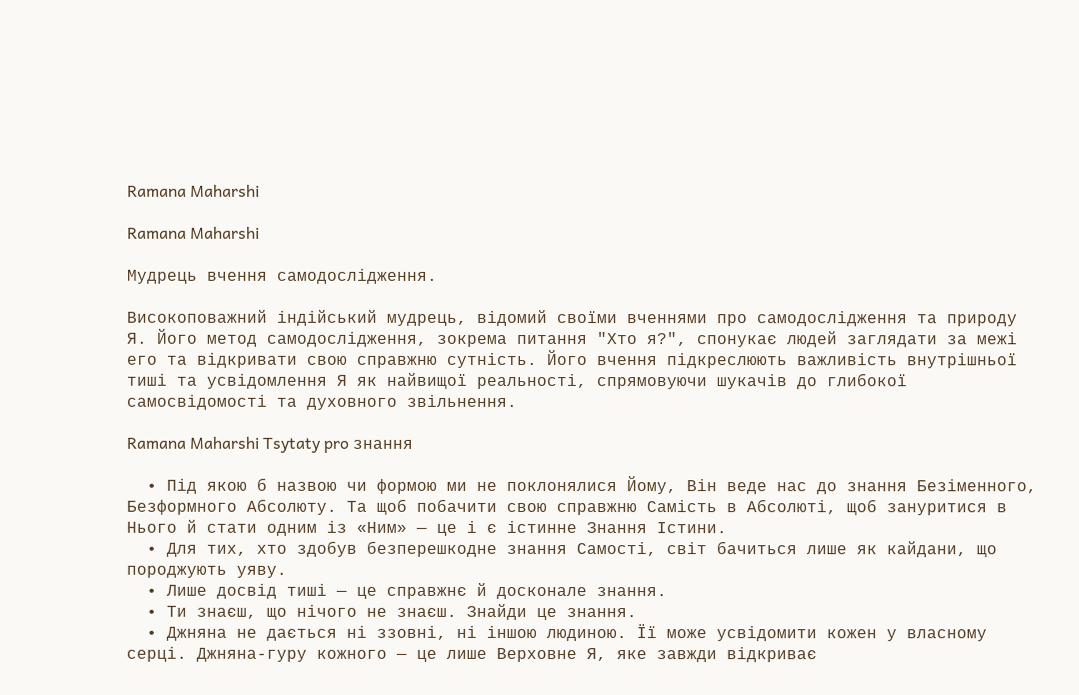Ramana Maharshi

Ramana Maharshi

Мудрець вчення самодослідження.

Високоповажний індійський мудрець, відомий своїми вченнями про самодослідження та природу Я. Його метод самодослідження, зокрема питання "Хто я?", спонукає людей заглядати за межі его та відкривати свою справжню сутність. Його вчення підкреслюють важливість внутрішньої тиші та усвідомлення Я як найвищої реальності, спрямовуючи шукачів до глибокої самосвідомості та духовного звільнення.

Ramana Maharshi Tsytaty pro знання

  • Під якою б назвою чи формою ми не поклонялися Йому, Він веде нас до знання Безіменного, Безформного Абсолюту. Та щоб побачити свою справжню Самість в Абсолюті, щоб зануритися в Нього й стати одним із «Ним» — це і є істинне Знання Істини.
  • Для тих, хто здобув безперешкодне знання Самості, світ бачиться лише як кайдани, що породжують уяву.
  • Лише досвід тиші — це справжнє й досконале знання.
  • Ти знаєш, що нічого не знаєш. Знайди це знання.
  • Джняна не дається ні ззовні, ні іншою людиною. Її може усвідомити кожен у власному серці. Джняна-гуру кожного — це лише Верховне Я, яке завжди відкриває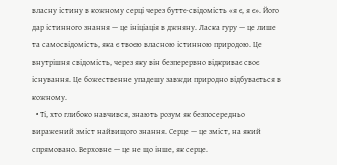власну істину в кожному серці через буттє-свідомість «я є, я є». Його дар істинного знання — це ініціація в джняну. Ласка гуру — це лише та самосвідомість, яка є твоєю власною істинною природою. Це внутрішня свідомість, через яку він безперервно відкриває своє існування. Це божественне упадешу завжди природно відбувається в кожному.
  • Ті, хто глибоко навчився, знають розум як безпосередньо виражений зміст найвищого знання. Серце — це зміст, на який спрямовано. Верховне — це не що інше, як серце.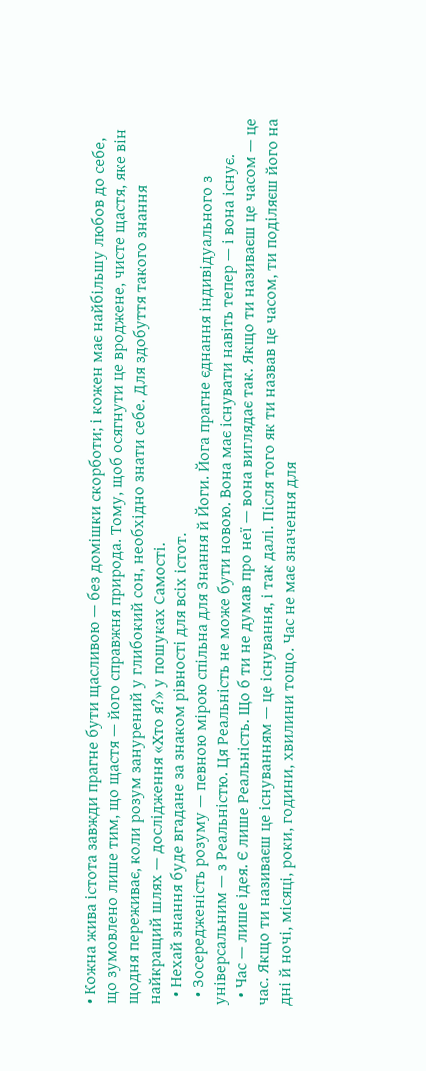• Кожна жива істота завжди прагне бути щасливою — без домішки скорботи; і кожен має найбільшу любов до себе, що зумовлено лише тим, що щастя — його справжня природа. Тому, щоб осягнути це вроджене, чисте щастя, яке він щодня переживає, коли розум занурений у глибокий сон, необхідно знати себе. Для здобуття такого знання найкращий шлях — дослідження «Хто я?» у пошуках Самості.
  • Нехай знання буде вгадане за знаком рівності для всіх істот.
  • Зосередженість розуму — певною мірою спільна для Знання й Йоги. Йога прагне єднання індивідуального з універсальним — з Реальністю. Ця Реальність не може бути новою. Вона має існувати навіть тепер — і вона існує.
  • Час — лише ідея. Є лише Реальність. Що б ти не думав про неї — вона виглядає так. Якщо ти називаєш це часом — це час. Якщо ти називаєш це існуванням — це існування, і так далі. Після того як ти назвав це часом, ти поділяєш його на дні й ночі, місяці, роки, години, хвилини тощо. Час не має значення для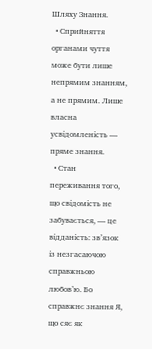Шляху Знання.
  • Сприйняття органами чуття може бути лише непрямим знанням, а не прямим. Лише власна усвідомленість — пряме знання.
  • Стан переживання того, що свідомість не забувається, — це відданість: зв’язок із незгасаючою справжньою любов’ю. Бо справжнє знання Я, що сяє як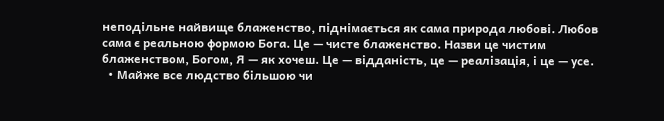неподільне найвище блаженство, піднімається як сама природа любові. Любов сама є реальною формою Бога. Це — чисте блаженство. Назви це чистим блаженством, Богом, Я — як хочеш. Це — відданість, це — реалізація, і це — усе.
  • Майже все людство більшою чи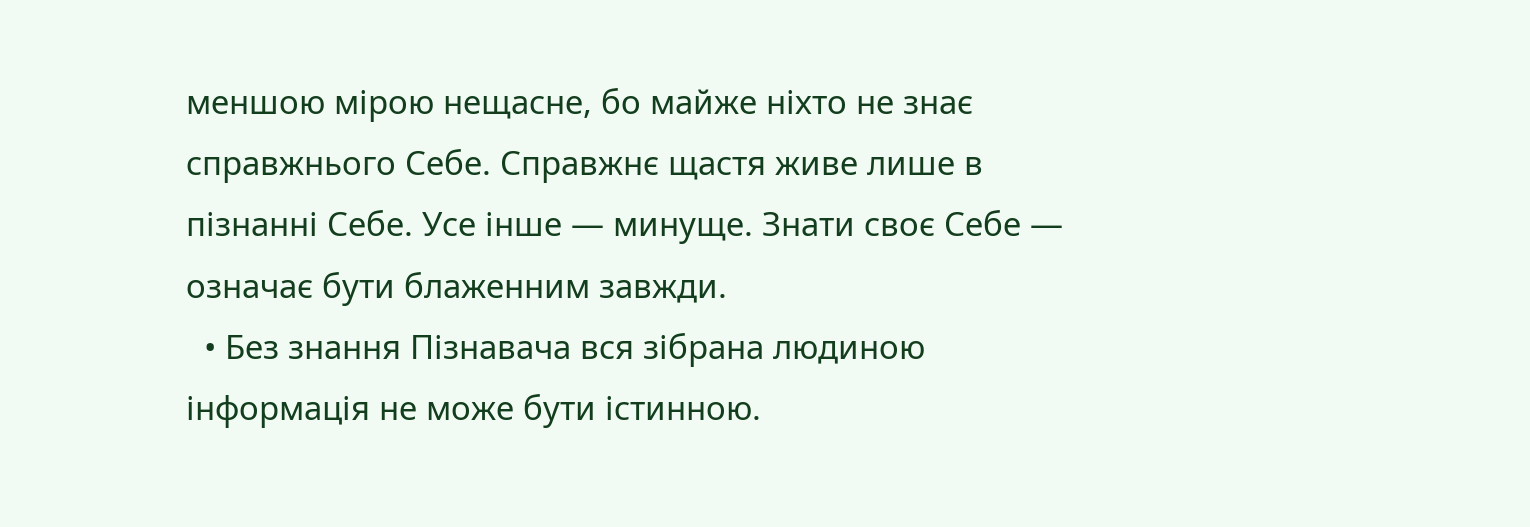меншою мірою нещасне, бо майже ніхто не знає справжнього Себе. Справжнє щастя живе лише в пізнанні Себе. Усе інше — минуще. Знати своє Себе — означає бути блаженним завжди.
  • Без знання Пізнавача вся зібрана людиною інформація не може бути істинною.